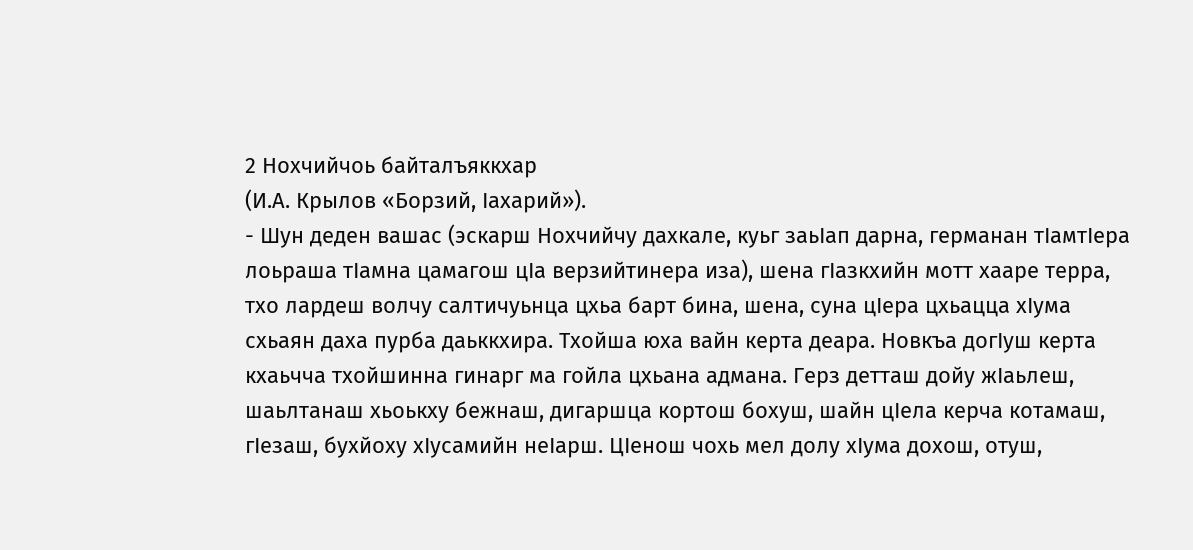2 Нохчийчоь байталъяккхар
(И.А. Крылов «Борзий, Iахарий»).
- Шун деден вашас (эскарш Нохчийчу дахкале, куьг заьIап дарна, германан тIамтIера лоьраша тIамна цамагош цIа верзийтинера иза), шена гIазкхийн мотт хааре терра, тхо лардеш волчу салтичуьнца цхьа барт бина, шена, суна цIера цхьацца хIума схьаян даха пурба даьккхира. Тхойша юха вайн керта деара. Новкъа догIуш керта кхаьчча тхойшинна гинарг ма гойла цхьана адмана. Герз детташ дойу жIаьлеш, шаьлтанаш хьоькху бежнаш, дигаршца кортош бохуш, шайн цIела керча котамаш, гIезаш, бухйоху хIусамийн неIарш. ЦIенош чохь мел долу хIума дохош, отуш,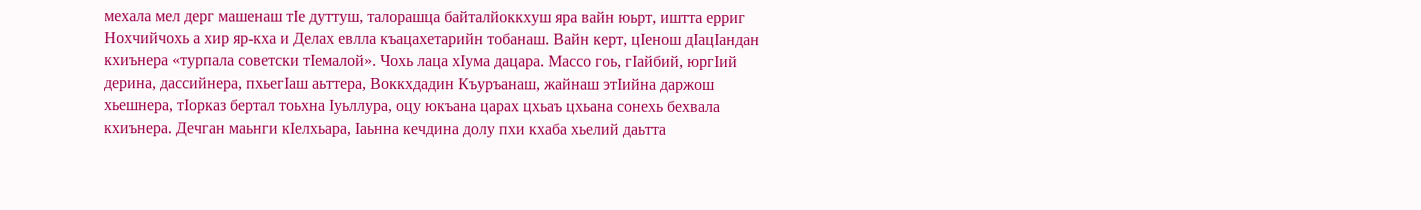мехала мел дерг машенаш тIе дуттуш, талорашца байталйоккхуш яра вайн юьрт, иштта ерриг Нохчийчохь а хир яр-кха и Делах евлла къацахетарийн тобанаш. Вайн керт, цIенош дIацIандан кхиънера «турпала советски тIемалой». Чохь лаца хIума дацара. Массо гоь, гIайбий, юргIий дерина, дассийнера, пхьегIаш аьттера, Воккхдадин Къуръанаш, жайнаш этIийна даржош хьешнера, тIорказ бертал тоьхна Iуьллура, оцу юкъана царах цхьаъ цхьана сонехь бехвала кхиънера. Дечган маьнги кIелхьара, Iаьнна кечдина долу пхи кхаба хьелий даьтта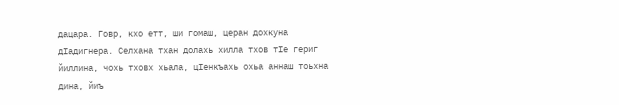дацара. Говр, кхо етт, ши гомаш, церан дохкуна дIадигнера. Селхана тхан долахь хилла тхов тIе гериг йиллина, чохь тховх хьала, цIенкъахь охьа аннаш тоьхна дина, йиъ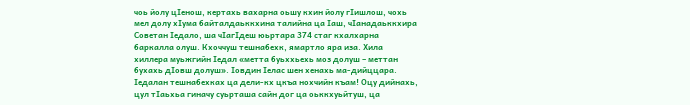чоь йолу цIенош, кертахь вахарна оьшу кхин йолу гIишлош, чохь мел долу хIума байталдаьккхина талийна ца Iаш, чIанадаьккхира Советан Iедало, ша чIагIдеш юьртара 374 стаг кхалхарна баркалла олуш. Кхоччуш тешнабехк, ямартло яра иза. Хила хиллера муьжгийн Iедал «метта буьххьехь моз долуш – меттан бухахь дIовш долуш». Iовдин Iелас шен хенахь ма-дийццара. Iедалан тешнабехках ца дели-кх цкъа нохчийн къам! Оцу дийнахь, цул тIаьхьа гиначу суьрташа сайн дог ца оьккхуьйтуш, ца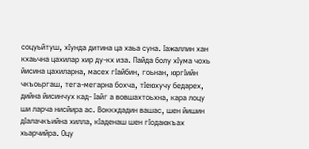соцуьйтуш, хIунда дитина ца хаьа суна. Iажаллин хан кхаьчна цахилар хир ду-кх иза. Пайда болу хIума чохь йисина цахиларна, масех гIайбин, гоьнан, юргIийн чкъоьргаш, тега-мегарна бохча, тIеюхучу бедарех, дийна йисинчух кад- Iайг а вовшахтоьхна, кара лоцу ши ларча нисйира ас. Воккхдадин вашас, шен йишин дIалачкъийна хилла, кIаденаш шен гIодаюкъах хьарчийра. Оцу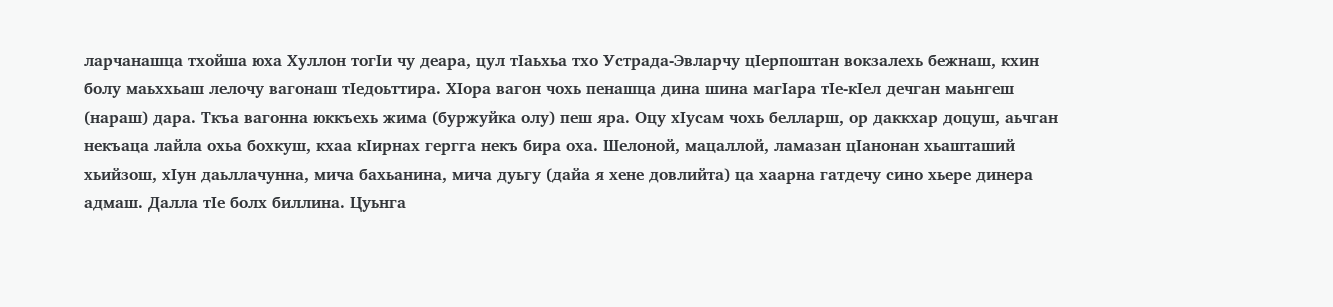ларчанашца тхойша юха Хуллон тогIи чу деара, цул тIаьхьа тхо Устрада-Эвларчу цIерпоштан вокзалехь бежнаш, кхин болу маьххьаш лелочу вагонаш тIедоьттира. ХIора вагон чохь пенашца дина шина магIара тIе-кIел дечган маьнгеш (нараш) дара. Ткъа вагонна юккъехь жима (буржуйка олу) пеш яра. Оцу хIусам чохь белларш, ор даккхар доцуш, аьчган некъаца лайла охьа бохкуш, кхаа кIирнах гергга некъ бира оха. Шелоной, мацаллой, ламазан цIанонан хьашташий хьийзош, хIун даьллачунна, мича бахьанина, мича дуьгу (дайа я хене довлийта) ца хаарна гатдечу сино хьере динера адмаш. Далла тIе болх биллина. Цуьнга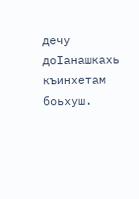дечу доIанашкахь къинхетам боьхуш.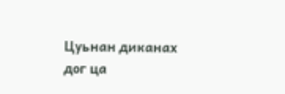Цуьнан диканах дог ца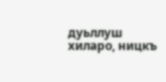дуьллуш хиларо, ницкъ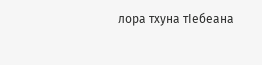лора тхуна тIебеана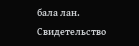бала лан.
Свидетельство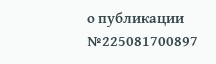о публикации №225081700897